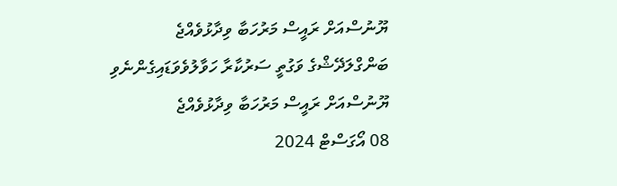ޔޫނުސްއަށް ރައީސް މަރުހަބާ ވިދާޅުވެއްޖެ
ބަންގްލަދޭޝްގެ ވަގުތީ ސަރުކާރާ ހަވާލުވެވަޑައިގެންނެވި ޔޫނުސްއަށް ރައީސް މަރުހަބާ ވިދާޅުވެއްޖެ
08 އޯގަސްޓް 2024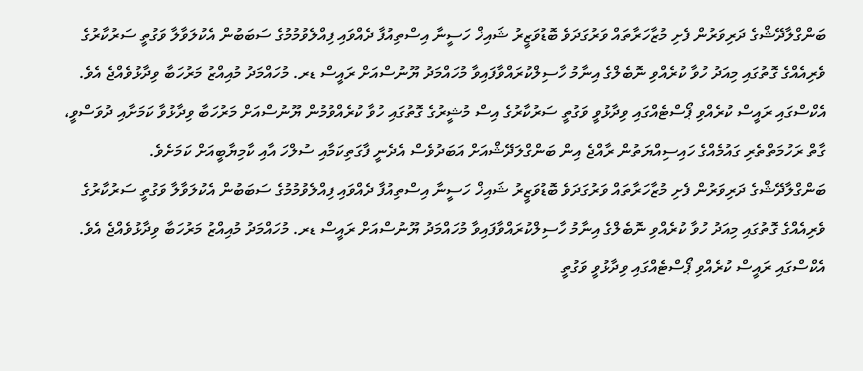ބަންގްލާދޭޝްގެ ދަރިވަރުން ފެށި މުޒާހަރާތައް ވަރުގަދަވެ ބޮޑުވަޒީރު ޝައިޚް ހަސީނާ އިސްތިއުފާ ދެއްވައި ފިއްލެވުމުމުގެ ސަބަބުން އެކުލަވާލާ ވަގުތީ ސަރުކާރުގެ ވެރިއެއްގެ ގޮތުގައި މިއަދު ހުވާ ކުރެއްވި ނޮބެލްގެ އިނާމު ހާސިލްކުރައްވާފައިވާ މުހައްމަދު ޔޫނުސްއަށް ރައީސް ޑރ. މުހައްމަދު މުއިއްޒު މަރުހަބާ ވިދާޅުވެއްޖެ އެވެ. އެކްސްގައި ރައީސް ކުރެއްވި ޕޯސްޓެއްގައި ވިދާޅުވީ ވަގުތީ ސަރުކާރުގެ އިސް މުޝީރުގެ ގޮތުގައި ހުވާ ކުރެއްވުމުން ޔޫނުސްއަށް މަރުހަބާ ވިދާޅުވާ ކަމަށާއި ދުވަސްވީ، ގާތް ރަހުމަތްތެރި ގައުމެއްގެ ހައިސިއްޔަތުން ރާއްޖެ އިން ބަންގްލަދޭޝްއަށް އަބަދުވެސް އެދެނީ ފާގަތިކަމާއި ސުލްހަ އާއި ކާމިޔާބީއަށް ކަމަށެވެ.
ބަންގްލާދޭޝްގެ ދަރިވަރުން ފެށި މުޒާހަރާތައް ވަރުގަދަވެ ބޮޑުވަޒީރު ޝައިޚް ހަސީނާ އިސްތިއުފާ ދެއްވައި ފިއްލެވުމުމުގެ ސަބަބުން އެކުލަވާލާ ވަގުތީ ސަރުކާރުގެ ވެރިއެއްގެ ގޮތުގައި މިއަދު ހުވާ ކުރެއްވި ނޮބެލްގެ އިނާމު ހާސިލްކުރައްވާފައިވާ މުހައްމަދު ޔޫނުސްއަށް ރައީސް ޑރ. މުހައްމަދު މުއިއްޒު މަރުހަބާ ވިދާޅުވެއްޖެ އެވެ. އެކްސްގައި ރައީސް ކުރެއްވި ޕޯސްޓެއްގައި ވިދާޅުވީ ވަގުތީ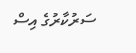ސަރުކާރުގެ އިސް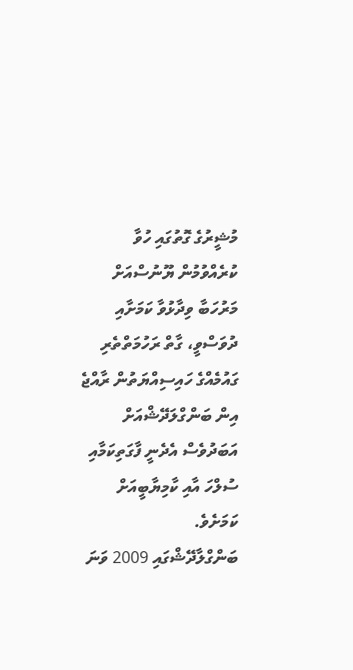މުޝީރުގެ ގޮތުގައި ހުވާ ކުރެއްވުމުން ޔޫނުސްއަށް މަރުހަބާ ވިދާޅުވާ ކަމަށާއި ދުވަސްވީ، ގާތް ރަހުމަތްތެރި ގައުމެއްގެ ހައިސިއްޔަތުން ރާއްޖެ އިން ބަންގްލަދޭޝްއަށް އަބަދުވެސް އެދެނީ ފާގަތިކަމާއި ސުލްހަ އާއި ކާމިޔާބީއަށް ކަމަށެވެ.
ބަންގްލާދޭޝްގައި 2009 ވަނަ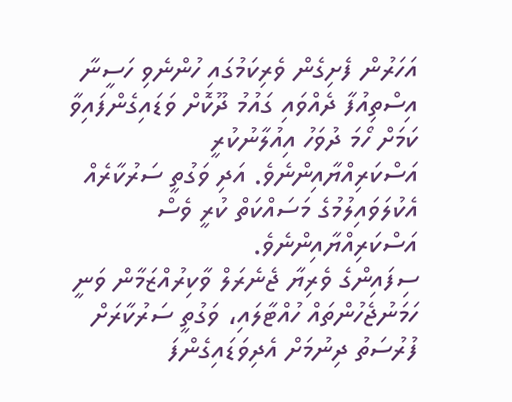އަހަރުން ފެށިގެން ވެރިކަމުގައި ހުންނެވި ހަސީނާ އިސްތިއުފާ ދެއްވައި ގައުމު ދޫކޮށް ވަޑައިގެންފައިވާ ކަމަށް ހޯމަ ދުވަހު އިއުލާނުކުރީ އަސްކަރިއްޔާއިންނެވެ. އަދި ވަގުތީ ސަރުކާރެއް އެކުލަވައިލުމުގެ މަސައްކަތް ކުރީ ވެސް އަސްކަރިއްޔާއިންނެވެ.
ސިފައިންގެ ވެރިޔާ ޖެނެރަލް ވާކިރުއްޒަމާން ވަނީ ހަމަނުޖެހުންތައް ހުއްޓާލައި، ވަގުތީ ސަރުކާރަށް ފުރުސަތު ދިނުމަށް އެދިވަޑައިގެންފަ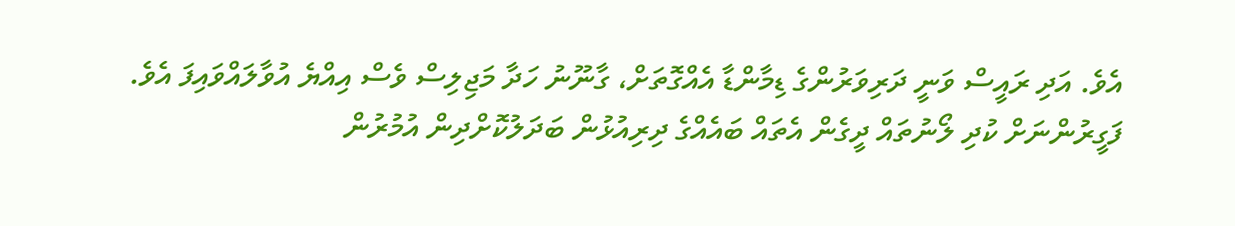އެވެ. އަދި ރައީސް ވަނީ ދަރިވަރުންގެ ޑިމާންޑާ އެއްގޮތަށް، ގާނޫނު ހަދާ މަޖިލިސް ވެސް އިއްޔެ އުވާލައްވައިފަ އެވެ.
ފަގީރުންނަށް ކުދި ލޯނުތައް ދީގެން އެތައް ބައެއްގެ ދިރިއުޅުން ބަދަލުކޮށްދިން އުމުރުން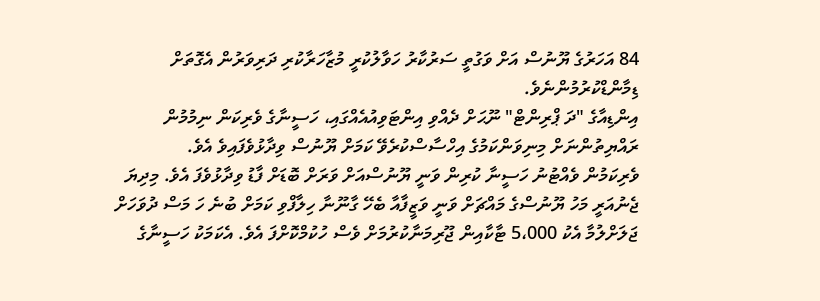84 އަހަރުގެ ޔޫނުސް އަށް ވަގުތީ ސަރުކާރު ހަވާލުކުރީ މުޒާހަރާކުރި ދަރިވަރުން އެގޮތަށް ޑިމާންޑްކުރުމުންނެވެ.
އިންޑިއާގެ "ދަ ޕްރިންޓް" ނޫޙަށް ދެއްވި އިންޓަވިއުއެއްގައި، ހަސީނާގެ ވެރިކަން ނިމުމުން ރައްޔިތުންނަށް މިނިވަންކަމުގެ އިހްސާސްކުރެވޭ ކަމަށް ޔޫނުސް ވިދާޅުވެފައިވެ އެވެ.
ވެރިކަމުން ވެއްޓުނު ހަސީނާ ކުރިން ވަނީ ޔޫނުސްއަށް ވަރަށް ބޮޑަށް ފާޑު ވިދާޅުވެފަ އެވެ. މިދިޔަ ޖެނުއަރީ މަހު ޔޫނުސްގެ މައްޗަށް ވަނީ ވަޒީފާއާ ބެހޭ ގާނޫނާ ހިލާފްވި ކަމަށް ބުނެ ހަ މަސް ދުވަހަށް ޖަލަށްލުމާ އެކު 5،000 ޓާކާއިން ޖޫރިމަނާކުރުމަށް ވެސް ހުކުމްކޮށްފަ އެވެ. އެކަމަކު ހަސީނާގެ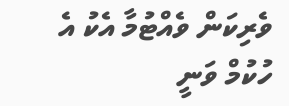ވެރިކަން ވެއްޓުމާ އެކު އެ ހުކުމް ވަނީ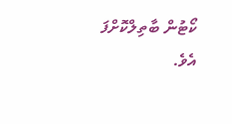ކޯޓުން ބާތިލްކޮށްފަ އެވެ.